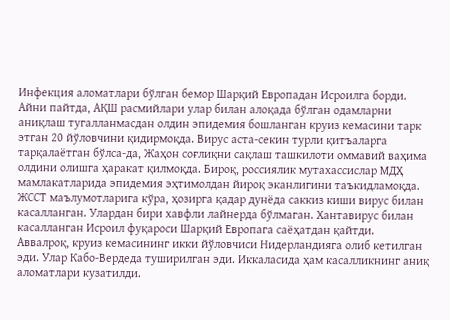Инфекция аломатлари бўлган бемор Шарқий Европадан Исроилга борди. Айни пайтда, АҚШ расмийлари улар билан алоқада бўлган одамларни аниқлаш тугалланмасдан олдин эпидемия бошланган круиз кемасини тарк этган 20 йўловчини қидирмоқда. Вирус аста-секин турли қитъаларга тарқалаётган бўлса-да, Жаҳон соғлиқни сақлаш ташкилоти оммавий ваҳима олдини олишга ҳаракат қилмоқда. Бироқ, россиялик мутахассислар МДҲ мамлакатларида эпидемия эҳтимолдан йироқ эканлигини таъкидламоқда.
ЖССТ маълумотларига кўра, ҳозирга қадар дунёда саккиз киши вирус билан касалланган. Улардан бири хавфли лайнерда бўлмаган. Хантавирус билан касалланган Исроил фуқароси Шарқий Европага саёҳатдан қайтди.
Аввалроқ, круиз кемасининг икки йўловчиси Нидерландияга олиб кетилган эди. Улар Кабо-Вердеда туширилган эди. Иккаласида ҳам касалликнинг аниқ аломатлари кузатилди.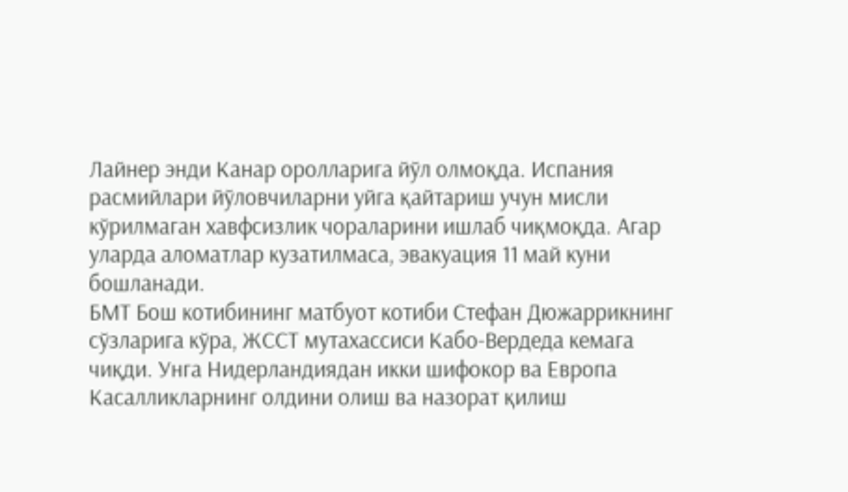Лайнер энди Канар оролларига йўл олмоқда. Испания расмийлари йўловчиларни уйга қайтариш учун мисли кўрилмаган хавфсизлик чораларини ишлаб чиқмоқда. Агар уларда аломатлар кузатилмаса, эвакуация 11 май куни бошланади.
БМТ Бош котибининг матбуот котиби Стефан Дюжаррикнинг сўзларига кўра, ЖССТ мутахассиси Кабо-Вердеда кемага чиқди. Унга Нидерландиядан икки шифокор ва Европа Касалликларнинг олдини олиш ва назорат қилиш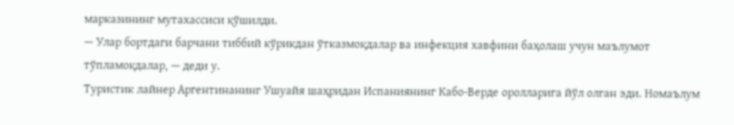марказининг мутахассиси қўшилди.
— Улар бортдаги барчани тиббий кўрикдан ўтказмоқдалар ва инфекция хавфини баҳолаш учун маълумот тўпламоқдалар, — деди у.
Туристик лайнер Аргентинанинг Ушуайя шаҳридан Испаниянинг Кабо-Верде оролларига йўл олган эди. Номаълум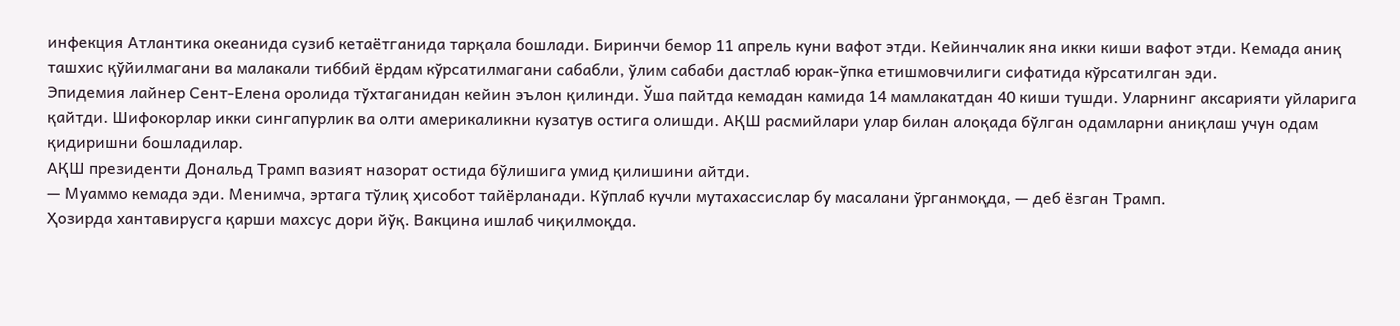инфекция Атлантика океанида сузиб кетаётганида тарқала бошлади. Биринчи бемор 11 апрель куни вафот этди. Кейинчалик яна икки киши вафот этди. Кемада аниқ ташхис қўйилмагани ва малакали тиббий ёрдам кўрсатилмагани сабабли, ўлим сабаби дастлаб юрак-ўпка етишмовчилиги сифатида кўрсатилган эди.
Эпидемия лайнер Сент-Елена оролида тўхтаганидан кейин эълон қилинди. Ўша пайтда кемадан камида 14 мамлакатдан 40 киши тушди. Уларнинг аксарияти уйларига қайтди. Шифокорлар икки сингапурлик ва олти америкаликни кузатув остига олишди. АҚШ расмийлари улар билан алоқада бўлган одамларни аниқлаш учун одам қидиришни бошладилар.
АҚШ президенти Дональд Трамп вазият назорат остида бўлишига умид қилишини айтди.
— Муаммо кемада эди. Менимча, эртага тўлиқ ҳисобот тайёрланади. Кўплаб кучли мутахассислар бу масалани ўрганмоқда, — деб ёзган Трамп.
Ҳозирда хантавирусга қарши махсус дори йўқ. Вакцина ишлаб чиқилмоқда.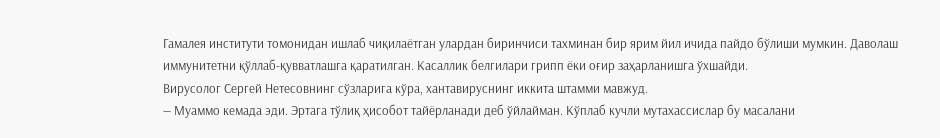Гамалея институти томонидан ишлаб чиқилаётган улардан биринчиси тахминан бир ярим йил ичида пайдо бўлиши мумкин. Даволаш иммунитетни қўллаб-қувватлашга қаратилган. Касаллик белгилари грипп ёки оғир заҳарланишга ўхшайди.
Вирусолог Сергей Нетесовнинг сўзларига кўра, хантавируснинг иккита штамми мавжуд.
— Муаммо кемада эди. Эртага тўлиқ ҳисобот тайёрланади деб ўйлайман. Кўплаб кучли мутахассислар бу масалани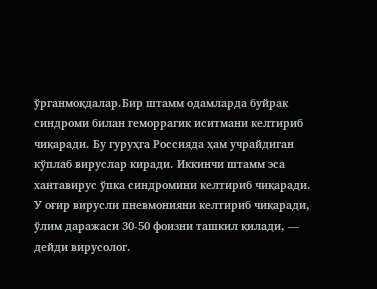ўрганмоқдалар.Бир штамм одамларда буйрак синдроми билан геморрагик иситмани келтириб чиқаради. Бу гуруҳга Россияда ҳам учрайдиган кўплаб вируслар киради. Иккинчи штамм эса хантавирус ўпка синдромини келтириб чиқаради. У оғир вирусли пневмонияни келтириб чиқаради, ўлим даражаси 30-50 фоизни ташкил қилади, — дейди вирусолог.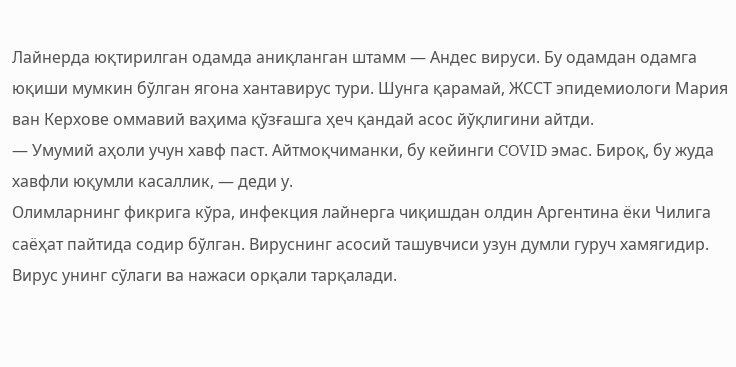Лайнерда юқтирилган одамда аниқланган штамм — Андес вируси. Бу одамдан одамга юқиши мумкин бўлган ягона хантавирус тури. Шунга қарамай, ЖССТ эпидемиологи Мария ван Керхове оммавий ваҳима қўзғашга ҳеч қандай асос йўқлигини айтди.
— Умумий аҳоли учун хавф паст. Айтмоқчиманки, бу кейинги COVID эмас. Бироқ, бу жуда хавфли юқумли касаллик, — деди у.
Олимларнинг фикрига кўра, инфекция лайнерга чиқишдан олдин Аргентина ёки Чилига саёҳат пайтида содир бўлган. Вируснинг асосий ташувчиси узун думли гуруч хамягидир. Вирус унинг сўлаги ва нажаси орқали тарқалади.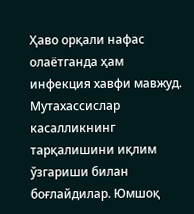Ҳаво орқали нафас олаётганда ҳам инфекция хавфи мавжуд.
Мутахассислар касалликнинг тарқалишини иқлим ўзгариши билан боғлайдилар. Юмшоқ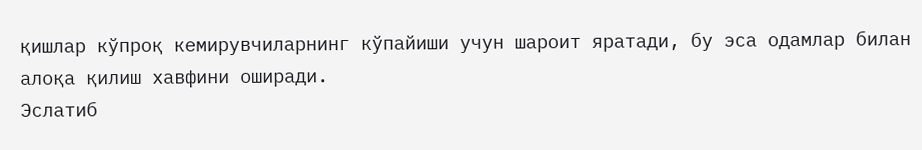қишлар кўпроқ кемирувчиларнинг кўпайиши учун шароит яратади, бу эса одамлар билан алоқа қилиш хавфини оширади.
Эслатиб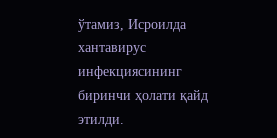ўтамиз, Исроилда хантавирус инфекциясининг биринчи ҳолати қайд этилди.